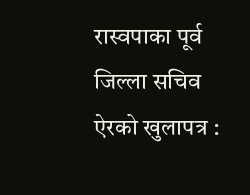रास्वपाका पूर्व जिल्ला सचिव ऐरको खुलापत्र :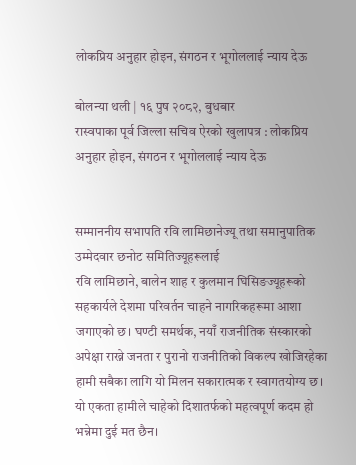लोकप्रिय अनुहार होइन, संगठन र भूगोललाई न्याय देऊ

बोलन्या थली | १६ पुष २०८२, बुधबार
रास्वपाका पूर्व जिल्ला सचिव ऐरको खुलापत्र : लोकप्रिय अनुहार होइन, संगठन र भूगोललाई न्याय देऊ


सम्माननीय सभापति रवि लामिछानेज्यू तथा समानुपातिक उम्मेदवार छनोट समितिज्यूहरूलाई
रवि लामिछाने, बालेन शाह र कुलमान घिसिङज्यूहरूको सहकार्यले देशमा परिवर्तन चाहने नागरिकहरूमा आशा जगाएको छ। घण्टी समर्थक, नयाँ राजनीतिक संस्कारको अपेक्षा राख्ने जनता र पुरानो राजनीतिको विकल्प खोजिरहेका हामी सबैका लागि यो मिलन सकारात्मक र स्वागतयोग्य छ। यो एकता हामीले चाहेको दिशातर्फको महत्वपूर्ण कदम हो भन्नेमा दुई मत छैन।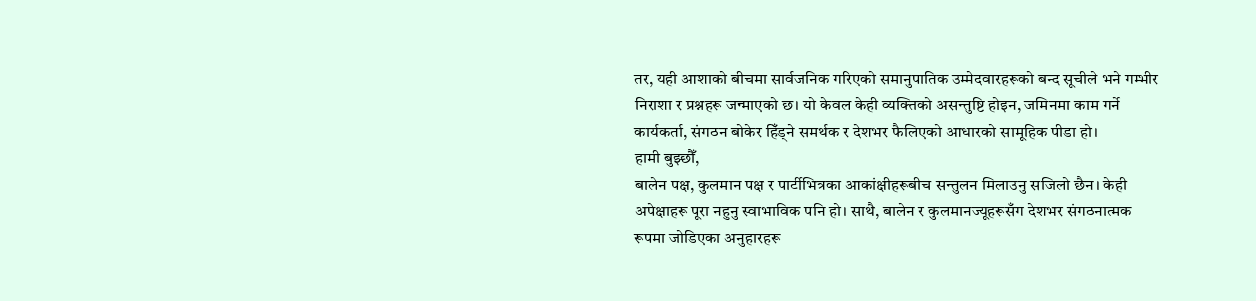तर, यही आशाको बीचमा सार्वजनिक गरिएको समानुपातिक उम्मेदवारहरूको बन्द सूचीले भने गम्भीर निराशा र प्रश्नहरू जन्माएको छ। यो केवल केही व्यक्तिको असन्तुष्टि होइन, जमिनमा काम गर्ने कार्यकर्ता, संगठन बोकेर हिँड्ने समर्थक र देशभर फैलिएको आधारको सामूहिक पीडा हो।
हामी बुझ्छौँ,
बालेन पक्ष, कुलमान पक्ष र पार्टीभित्रका आकांक्षीहरूबीच सन्तुलन मिलाउनु सजिलो छैन। केही अपेक्षाहरू पूरा नहुनु स्वाभाविक पनि हो। साथै, बालेन र कुलमानज्यूहरूसँग देशभर संगठनात्मक रूपमा जोडिएका अनुहारहरू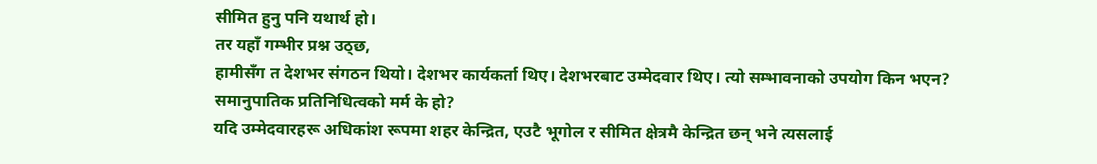सीमित हुनु पनि यथार्थ हो।
तर यहाँ गम्भीर प्रश्न उठ्छ,
हामीसँग त देशभर संगठन थियो। देशभर कार्यकर्ता थिए। देशभरबाट उम्मेदवार थिए। त्यो सम्भावनाको उपयोग किन भएन?
समानुपातिक प्रतिनिधित्वको मर्म के हो?
यदि उम्मेदवारहरू अधिकांश रूपमा शहर केन्द्रित, एउटै भूगोल र सीमित क्षेत्रमै केन्द्रित छन् भने त्यसलाई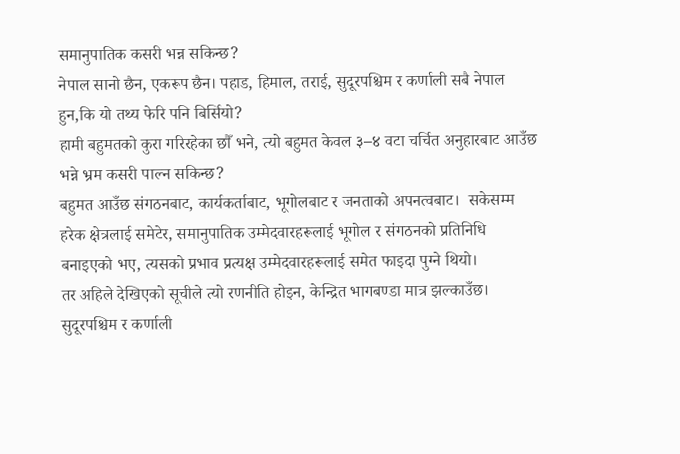समानुपातिक कसरी भन्न सकिन्छ?
नेपाल सानो छैन, एकरूप छैन। पहाड, हिमाल, तराई, सुदूरपश्चिम र कर्णाली सबै नेपाल हुन,कि यो तथ्य फेरि पनि बिर्सियो?
हामी बहुमतको कुरा गरिरहेका छौँ भने, त्यो बहुमत केवल ३–४ वटा चर्चित अनुहारबाट आउँछ भन्ने भ्रम कसरी पाल्न सकिन्छ?
बहुमत आउँछ संगठनबाट, कार्यकर्ताबाट, भूगोलबाट र जनताको अपनत्वबाट।  सकेसम्म हरेक क्षेत्रलाई समेटेर, समानुपातिक उम्मेदवारहरूलाई भूगोल र संगठनको प्रतिनिधि बनाइएको भए, त्यसको प्रभाव प्रत्यक्ष उम्मेदवारहरूलाई समेत फाइदा पुग्ने थियो।
तर अहिले देखिएको सूचीले त्यो रणनीति होइन, केन्द्रित भागबण्डा मात्र झल्काउँछ। सुदूरपश्चिम र कर्णाली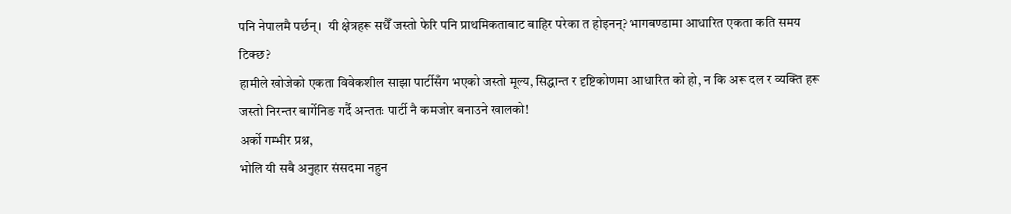पनि नेपालमै पर्छन्।  यी क्षेत्रहरू सधैँ जस्तो फेरि पनि प्राथमिकताबाट बाहिर परेका त होइनन्? भागबण्डामा आधारित एकता कति समय टिक्छ?
हामीले खोजेको एकता विवेकशील साझा पार्टीसँग भएको जस्तो मूल्य, सिद्धान्त र दृष्टिकोणमा आधारित को हो, न कि अरू दल र व्यक्ति हरू जस्तो निरन्तर बार्गेनिङ गर्दै अन्ततः पार्टी नै कमजोर बनाउने खालको!
अर्को गम्भीर प्रश्न,
भोलि यी सबै अनुहार संसदमा नहुन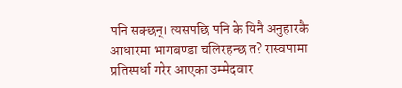पनि सक्छन्। त्यसपछि पनि के यिनै अनुहारकै आधारमा भागबण्डा चलिरहन्छ त? रास्वपामा प्रतिस्पर्धा गरेर आएका उम्मेदवार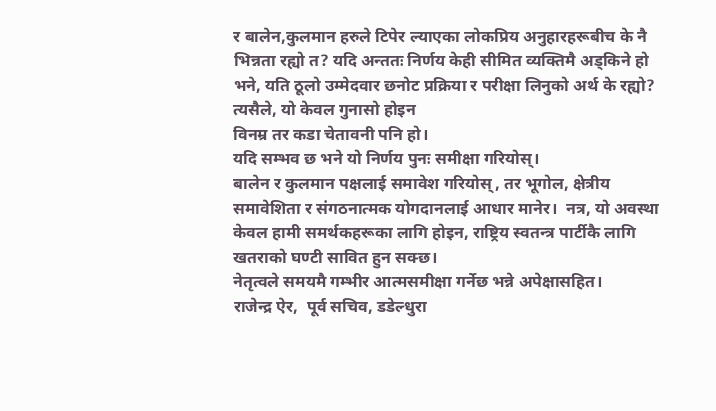र बालेन,कुलमान हरुले टिपेर ल्याएका लोकप्रिय अनुहारहरूबीच के नै भिन्नता रह्यो त? यदि अन्ततः निर्णय केही सीमित व्यक्तिमै अड्किने हो भने, यति ठूलो उम्मेदवार छनोट प्रक्रिया र परीक्षा लिनुको अर्थ के रह्यो?
त्यसैले, यो केवल गुनासो होइन
विनम्र तर कडा चेतावनी पनि हो।
यदि सम्भव छ भने यो निर्णय पुनः समीक्षा गरियोस्।
बालेन र कुलमान पक्षलाई समावेश गरियोस्, तर भूगोल, क्षेत्रीय समावेशिता र संगठनात्मक योगदानलाई आधार मानेर।  नत्र, यो अवस्था केवल हामी समर्थकहरूका लागि होइन, राष्ट्रिय स्वतन्त्र पार्टीकै लागि खतराको घण्टी सावित हुन सक्छ।
नेतृत्वले समयमै गम्भीर आत्मसमीक्षा गर्नेछ भन्ने अपेक्षासहित।
राजेन्द्र ऐर,  पूर्व सचिव, डडेल्धुरा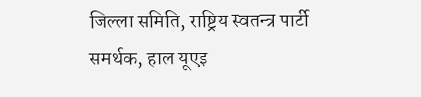जिल्ला समिति, राष्ट्रिय स्वतन्त्र पार्टी
समर्थक, हाल यूएइ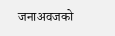जनाअवजको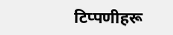टिप्पणीहरू